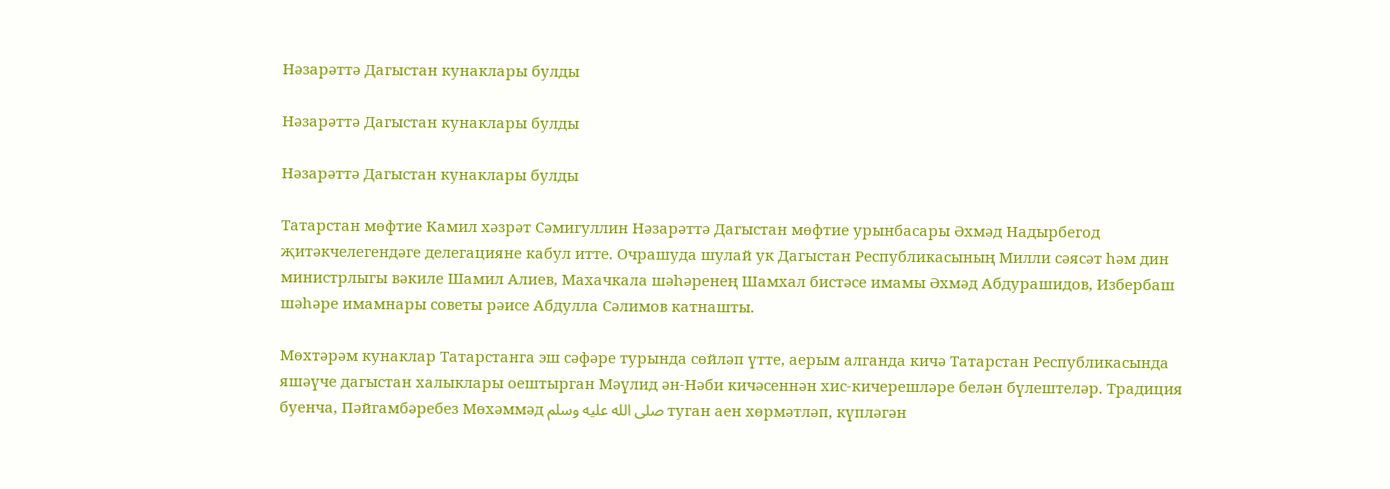Нәзарәттә Дагыстан кунаклары булды

Нәзарәттә Дагыстан кунаклары булды

Нәзарәттә Дагыстан кунаклары булды

Татарстан мөфтие Камил хәзрәт Сәмигуллин Нәзарәттә Дагыстан мөфтие урынбасары Әхмәд Надырбегод җитәкчелегендәге делегацияне кабул итте. Очрашуда шулай ук Дагыстан Республикасының Милли сәясәт һәм дин министрлыгы вәкиле Шамил Алиев, Махачкала шәһәренең Шамхал бистәсе имамы Әхмәд Абдурашидов, Избербаш шәһәре имамнары советы рәисе Абдулла Сәлимов катнашты.

Мөхтәрәм кунаклар Татарстанга эш сәфәре турында сөйләп үтте, аерым алганда кичә Татарстан Республикасында яшәүче дагыстан халыклары оештырган Мәүлид ән-Нәби кичәсеннән хис-кичерешләре белән бүлештеләр. Традиция буенча, Пәйгамбәребез Мөхәммәд صلى الله عليه وسلم туган аен хөрмәтләп, күпләгән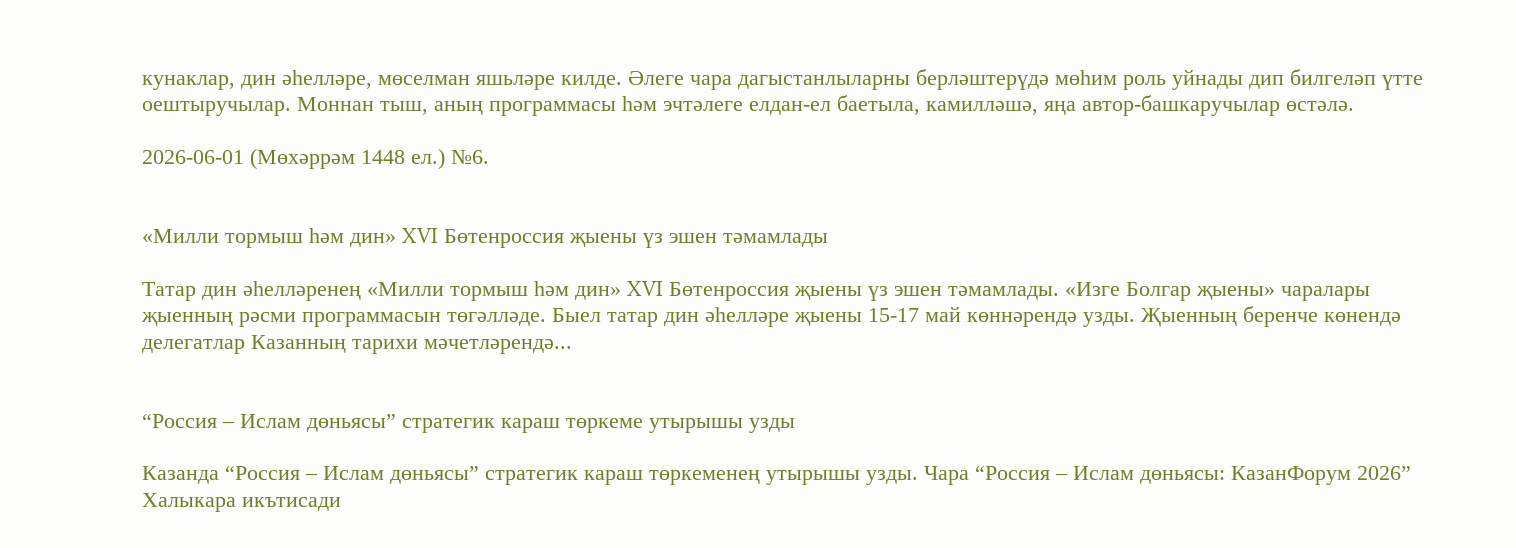кунаклар, дин әһелләре, мөселман яшьләре килде. Әлеге чара дагыстанлыларны берләштерүдә мөһим роль уйнады дип билгеләп үтте оештыручылар. Моннан тыш, аның программасы һәм эчтәлеге елдан-ел баетыла, камилләшә, яңа автор-башкаручылар өстәлә.

2026-06-01 (Мөхәррәм 1448 ел.) №6.


«Милли тормыш һәм дин» XVI Бөтенроссия җыены үз эшен тәмамлады

Татар дин әһелләренең «Милли тормыш һәм дин» XVI Бөтенроссия җыены үз эшен тәмамлады. «Изге Болгар җыены» чаралары җыенның рәсми программасын төгәлләде. Быел татар дин әһелләре җыены 15-17 май көннәрендә узды. Җыенның беренче көнендә делегатлар Казанның тарихи мәчетләрендә...


“Россия – Ислам дөньясы” стратегик караш төркеме утырышы узды

Казанда “Россия – Ислам дөньясы” стратегик караш төркеменең утырышы узды. Чара “Россия – Ислам дөньясы: КазанФорум 2026” Халыкара икътисади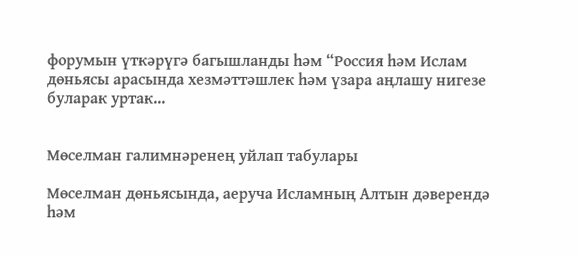форумын үткәрүгә багышланды һәм “Россия һәм Ислам дөньясы арасында хезмәттәшлек һәм үзара аңлашу нигезе буларак уртак...


Мөселман галимнәренең уйлап табулары

Мөселман дөньясында, аеруча Исламның Алтын дәверендә һәм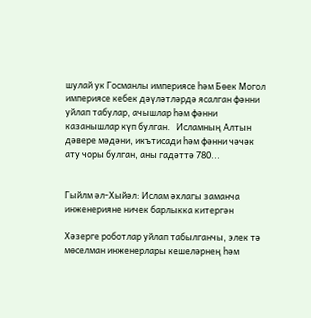шулай ук Госманлы империясе һәм Бөек Могол империясе кебек дәүләтләрдә ясалган фәнни уйлап табулар, ачышлар һәм фәнни казанышлар күп булган.   Исламның Алтын дәвере мәдәни, икътисади һәм фәнни чәчәк ату чоры булган, аны гадәттә 780...


Гыйлм әл-Хыйәл: Ислам әхлагы заманча инженерияне ничек барлыкка китергән

Хәзерге роботлар уйлап табылганчы, элек тә мөселман инженерлары кешеләрнең һәм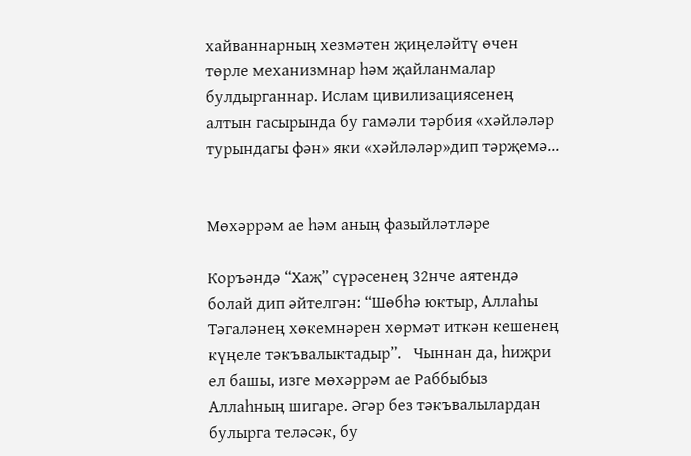хайваннарның хезмәтен җиңеләйтү өчен төрле механизмнар һәм җайланмалар булдырганнар. Ислам цивилизациясенең алтын гасырында бу гамәли тәрбия «хәйләләр турындагы фән» яки «хәйләләр»дип тәрҗемә...


Мөхәррәм ае һәм аның фазыйләтләре

Коръәндә “Хаҗ” сүрәсенең 32нче аятендә болай дип әйтелгән: “Шөбһә юктыр, Аллаһы Тәгаләнең хөкемнәрен хөрмәт иткән кешенең күңеле тәкъвалыктадыр”.   Чыннан да, һиҗри ел башы, изге мөхәррәм ае Раббыбыз Аллаһның шигаре. Әгәр без тәкъвалылардан булырга теләсәк, бу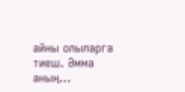айны олыларга тиеш. Әмма аның...